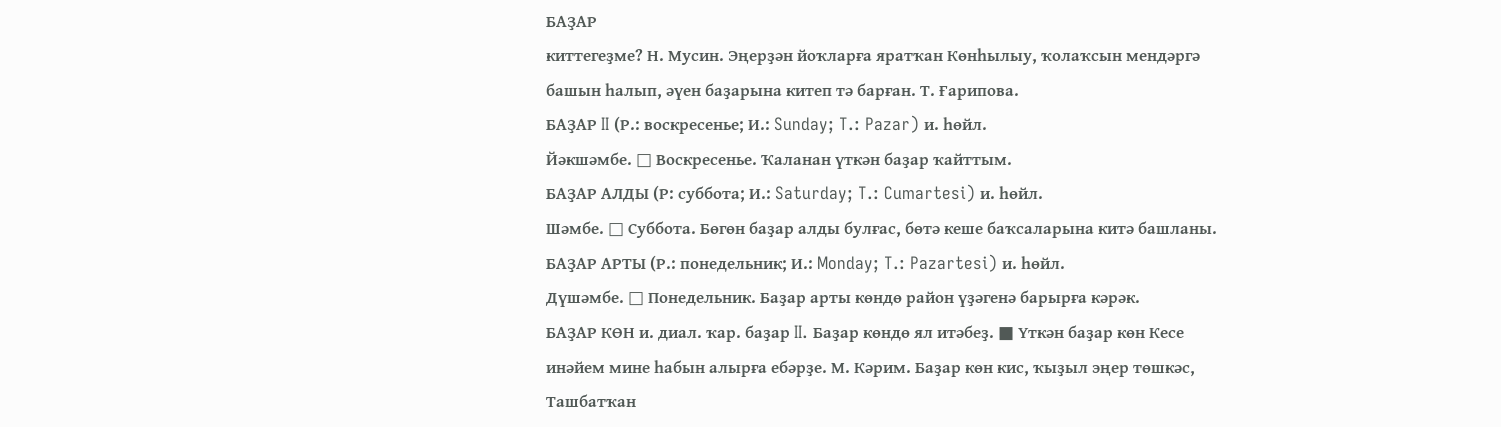БАҘАР
киттегеҙме? Н. Мусин. Эңерҙән йоҡларға яратҡан Көнһылыу, ҡолаҡсын мендәргә башын һалып, әүен баҙарына китеп тә барған. Т. Ғарипова.
БАҘАР II (Р.: воскресенье; И.: Sunday; T.: Pazar) и. һөйл.
Йәкшәмбе. □ Воскресенье. Ҡаланан үткән баҙар ҡайттым.
БАҘАР АЛДЫ (Р: суббота; И.: Saturday; T.: Cumartesi) и. һөйл.
Шәмбе. □ Суббота. Бөгөн баҙар алды булғас, бөтә кеше баҡсаларына китә башланы.
БАҘАР АРТЫ (Р.: понедельник; И.: Monday; T.: Pazartesi) и. һөйл.
Дүшәмбе. □ Понедельник. Баҙар арты көндө район үҙәгенә барырға кәрәк.
БАҘАР КӨН и. диал. ҡар. баҙар II. Баҙар көндө ял итәбеҙ. ■ Үткән баҙар көн Кесе инәйем мине һабын алырға ебәрҙе. М. Кәрим. Баҙар көн кис, ҡыҙыл эңер төшкәс, Ташбатҡан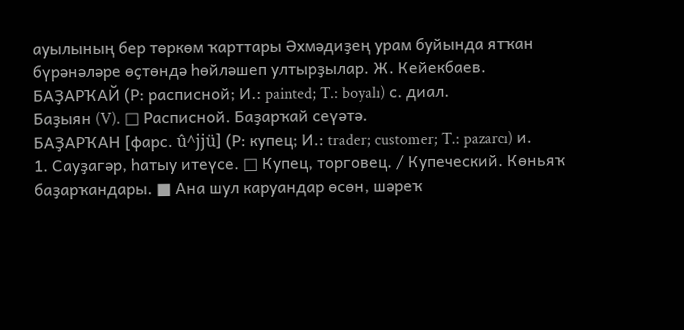ауылының бер төркөм ҡарттары Әхмәдиҙең урам буйында ятҡан бүрәнәләре өҫтөндә һөйләшеп ултырҙылар. Ж. Кейекбаев.
БАҘАРҠАЙ (Р: расписной; И.: painted; T.: boyalı) с. диал.
Баҙыян (V). □ Расписной. Баҙарҡай сеүәтә.
БАҘАРҠАН [фарс. û^jjü] (Р: купец; И.: trader; customer; T.: pazarcı) и.
1. Сауҙагәр, һатыу итеүсе. □ Купец, торговец. / Купеческий. Көньяҡ баҙарҡандары. ■ Ана шул каруандар өсөн, шәреҡ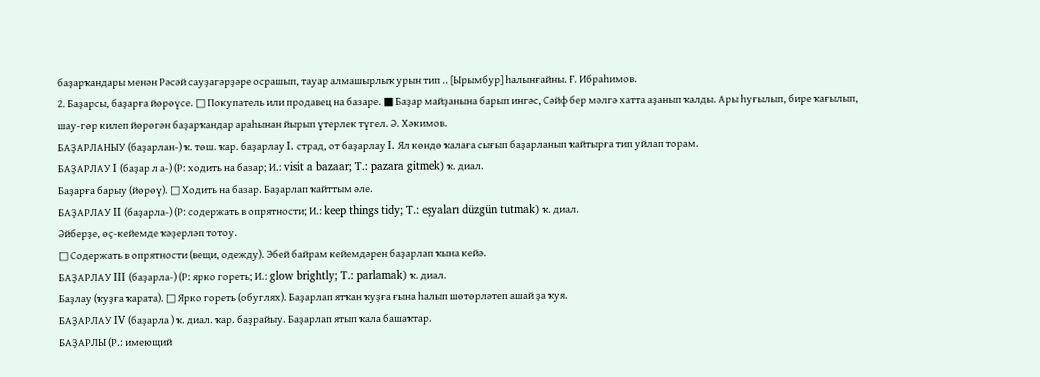баҙарҡандары менән Рәсәй сауҙагәрҙәре осрашып, тауар алмашырлыҡ урын тип .. [Ырымбур] һалынғайны. Ғ. Ибраһимов.
2. Баҙарсы, баҙарға йөрөүсе. □ Покупатель или продавец на базаре. ■ Баҙар майҙанына барып ингәс, Сәйф бер мәлгә хатта аҙанып ҡалды. Ары һуғылып, бире ҡағылып, шау-гөр килеп йөрөгән баҙарҡандар араһынан йырып үтерлек түгел. Ә. Хәкимов.
БАҘАРЛАНЫУ (баҙарлан-) ҡ. төш. ҡар. баҙарлау I. страд, от баҙарлау I. Ял көндө ҡалаға сығып баҙарланып ҡайтырға тип уйлап торам.
БАҘАРЛАУ I (баҙар л а-) (Р: ходить на базар; И.: visit a bazaar; T.: pazara gitmek) ҡ. диал.
Баҙарға барыу (йөрөү). □ Ходить на базар. Баҙарлап ҡайттым әле.
БАҘАРЛАУ II (баҙарла-) (Р: содержать в опрятности; И.: keep things tidy; T.: eşyaları düzgün tutmak) ҡ. диал.
Әйберҙе, өҫ-кейемде ҡәҙерләп тотоу.
□ Содержать в опрятности (вещи, одежду). Эбей байрам кейемдәрен баҙарлап ҡына кейә.
БАҘАРЛАУ III (баҙарла-) (Р: ярко гореть; И.: glow brightly; T.: parlamak) ҡ. диал.
Баҙлау (ҡуҙға ҡарата). □ Ярко гореть (обуглях). Баҙарлап ятҡан ҡуҙға ғына һалып шөтөрләтеп ашай ҙа ҡуя.
БАҘАРЛАУ IV (баҙарла ) ҡ. диал. ҡар. баҙрайыу. Баҙарлап ятып ҡала башаҡтар.
БАҘАРЛЫ (Р.: имеющий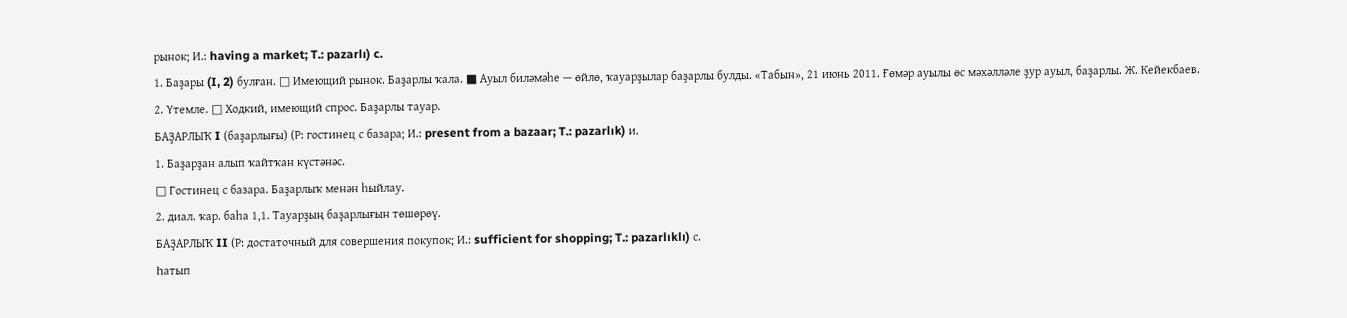рынок; И.: having a market; T.: pazarlı) c.
1. Баҙары (I, 2) булған. □ Имеющий рынок. Баҙарлы ҡала. ■ Ауыл биләмәһе — өйлө, ҡауарҙылар баҙарлы булды. «Табын», 21 июнь 2011. Ғөмәр ауылы өс мәхәлләле ҙур ауыл, баҙарлы. Ж. Кейекбаев.
2. Үтемле. □ Ходкий, имеющий спрос. Баҙарлы тауар.
БАҘАРЛЫҠ I (баҙарлығы) (Р: гостинец с базара; И.: present from a bazaar; T.: pazarlık) и.
1. Баҙарҙан алып ҡайтҡан күстәнәс.
□ Гостинец с базара. Баҙарлыҡ менән һыйлау.
2. диал. ҡар. баһа 1,1. Тауарҙың баҙарлығын төшөрөү.
БАҘАРЛЫҠ II (Р: достаточный для совершения покупок; И.: sufficient for shopping; T.: pazarlıklı) с.
Һатып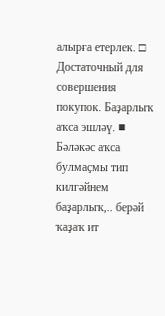алырға етерлек. □ Достаточный для совершения покупок. Баҙарлыҡ аҡса эшләү. ■ Бәләкәс аҡса булмаҫмы тип килгәйнем баҙарлыҡ,.. берәй ҡаҙаҡ ит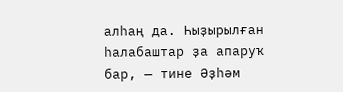алһаң да. Һыҙырылған һалабаштар ҙа апаруҡ бар, — тине Әҙһәм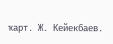ҡарт. Ж. Кейекбаев.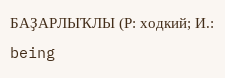БАҘАРЛЫҠЛЫ (Р: ходкий; И.: being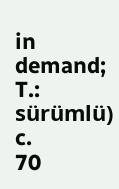in demand; T.: sürümlü) c.
70